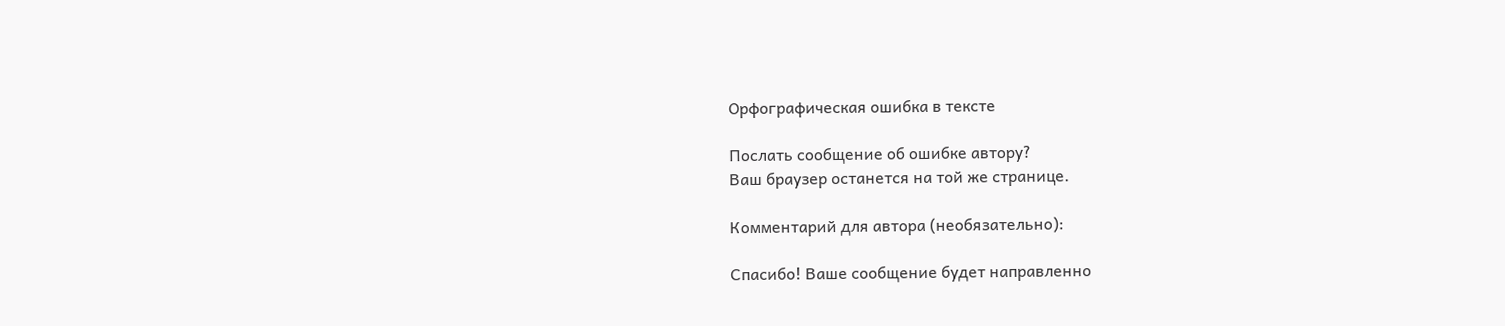Орфографическая ошибка в тексте

Послать сообщение об ошибке автору?
Ваш браузер останется на той же странице.

Комментарий для автора (необязательно):

Спасибо! Ваше сообщение будет направленно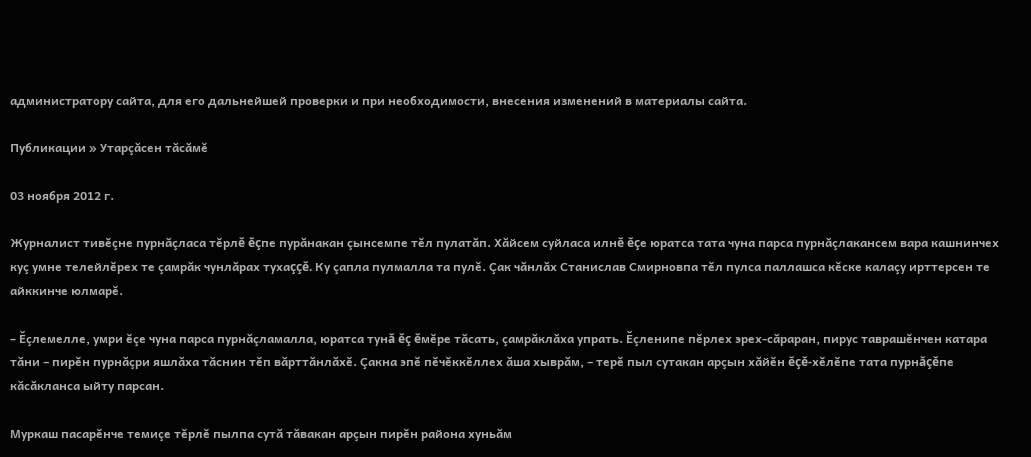администратору сайта, для его дальнейшей проверки и при необходимости, внесения изменений в материалы сайта.

Публикации » Утарçăсен тăсăмĕ

03 ноября 2012 г.

Журналист тивĕçне пурнăçласа тĕрлĕ ĕçпе пурăнакан çынсемпе тĕл пулатăп. Хăйсем суйласа илнĕ ĕçе юратса тата чуна парса пурнăçлакансем вара кашнинчех куç умне телейлĕрех те çамрăк чунлăрах тухаççĕ. Ку çапла пулмалла та пулĕ. Çак чăнлăх Станислав Смирновпа тĕл пулса паллашса кĕске калаçу ирттерсен те айккинче юлмарĕ.

– Ĕçлемелле, умри ĕçе чуна парса пурнăçламалла, юратса тунă ĕç ĕмĕре тăсать, çамрăклăха упрать. Ĕçленипе пĕрлех эрех-сăраран, пирус таврашĕнчен катара тăни – пирĕн пурнăçри яшлăха тăснин тĕп вăрттăнлăхĕ. Çакна эпĕ пĕчĕккĕллех ăша хыврăм, – терĕ пыл сутакан арçын хăйĕн ĕçĕ-хĕлĕпе тата пурнăçĕпе кăсăкланса ыйту парсан.

Муркаш пасарĕнче темиçе тĕрлĕ пылпа сутă тăвакан арçын пирĕн района хуньăм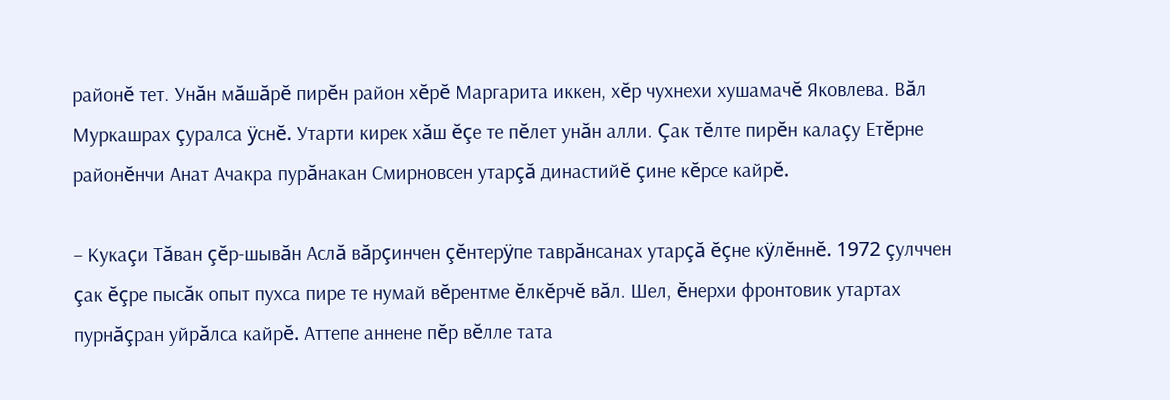районĕ тет. Унăн мăшăрĕ пирĕн район хĕрĕ Маргарита иккен, хĕр чухнехи хушамачĕ Яковлева. Вăл Муркашрах çуралса ÿснĕ. Утарти кирек хăш ĕçе те пĕлет унăн алли. Çак тĕлте пирĕн калаçу Етĕрне районĕнчи Анат Ачакра пурăнакан Смирновсен утарçă династийĕ çине кĕрсе кайрĕ.

– Кукаçи Тăван çĕр-шывăн Аслă вăрçинчен çĕнтерÿпе таврăнсанах утарçă ĕçне кÿлĕннĕ. 1972 çулччен çак ĕçре пысăк опыт пухса пире те нумай вĕрентме ĕлкĕрчĕ вăл. Шел, ĕнерхи фронтовик утартах пурнăçран уйрăлса кайрĕ. Аттепе аннене пĕр вĕлле тата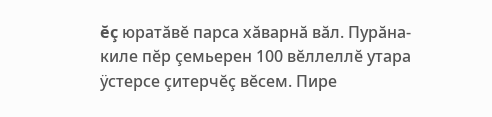ĕç юратăвĕ парса хăварнă вăл. Пурăна-киле пĕр çемьерен 100 вĕллеллĕ утара ÿстерсе çитерчĕç вĕсем. Пире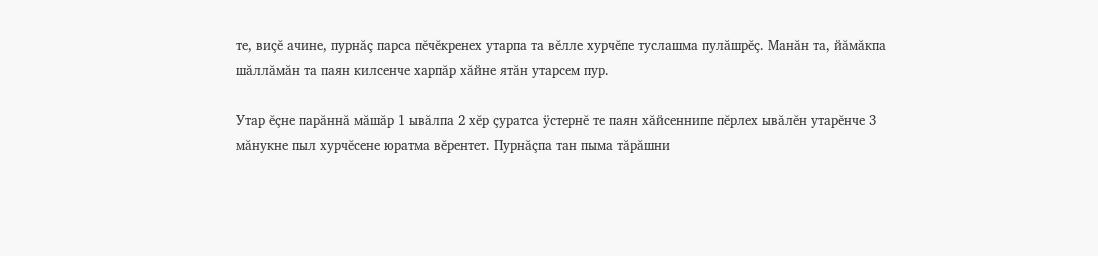те, виçĕ ачине, пурнăç парса пĕчĕкренех утарпа та вĕлле хурчĕпе туслашма пулăшрĕç. Манăн та, йăмăкпа шăллăмăн та паян килсенче харпăр хăйне ятăн утарсем пур.

Утар ĕçне парăннă мăшăр 1 ывăлпа 2 хĕр çуратса ÿстернĕ те паян хăйсеннипе пĕрлех ывăлĕн утарĕнче 3 мăнукне пыл хурчĕсене юратма вĕрентет. Пурнăçпа тан пыма тăрăшни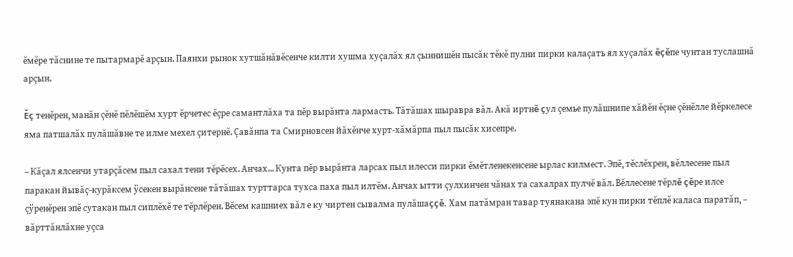ĕмĕре тăснине те пытармарĕ арçын. Паянхи рынок хутшăнăвĕсенче килти хушма хуçалăх ял çыннишĕн пысăк тĕкĕ пулни пирки калаçать ял хуçалăх ĕçĕпе чунтан туслашнă арçын.

Ĕç тенĕрен, манăн çĕнĕ пĕлĕшĕм хурт ĕрчетес ĕçре самантлăха та пĕр вырăнта лармасть. Тăтăшах шыравра вăл. Акă иртнĕ çул çемье пулăшнипе хăйĕн ĕçне çĕнĕлле йĕркелесе яма патшалăх пулăшăвне те илме мехел çитернĕ. Çавăнпа та Смирновсен йăхĕнче хурт-хăмăрпа пыл пысăк хисепре.

– Кăçал ялсенчи утарçăсем пыл сахал тени тĕрĕсех. Анчах... Кунта пĕр вырăнта ларсах пыл илесси пирки ĕмĕтленекенсене ырлас килмест. Эпĕ, тĕслĕхрен, вĕллесене пыл паракан йывăç-курăксем ÿсекен вырăнсене тăтăшах турттарса тухса паха пыл илтĕм. Анчах ытти çулхинчен чăнах та сахалрах пулчĕ вăл. Вĕллесене тĕрлĕ çĕре илсе çÿренĕрен эпĕ сутакан пыл сиплĕхĕ те тĕрлĕрен. Вĕсем кашниех вăл е ку чиртен сывалма пулăшаççĕ. Хам патăмран тавар туянакана эпĕ кун пирки тĕплĕ каласа паратăп, – вăрттăнлăхне уçса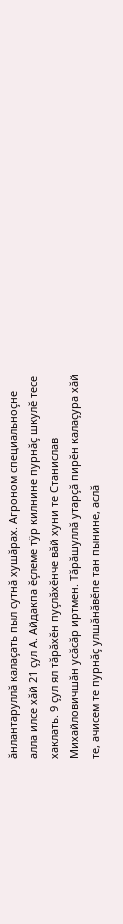ăнлантаруллă калаçать пыл сутнă хушăрах. Агроном специальноçне алла илсе хăй 21 çул А. Айдакпа ĕçлеме тÿр килнине пурнăç шкулĕ тесе хаклать. 9 çул ял тăрăхĕн пуçлăхĕнче вăй хуни те Станислав Михайловичшăн усăсăр иртмен. Тăрăшуллă утарçă пирĕн калаçура хăй те, ачисем те пурнăç улшăнăвĕпе тан пынине, аслă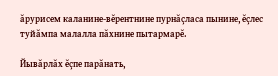ăрурисем каланине-вĕрентнине пурнăçласа пынине, ĕçлес туйăмпа малалла пăхнине пытармарĕ.

Йывăрлăх ĕçпе парăнать,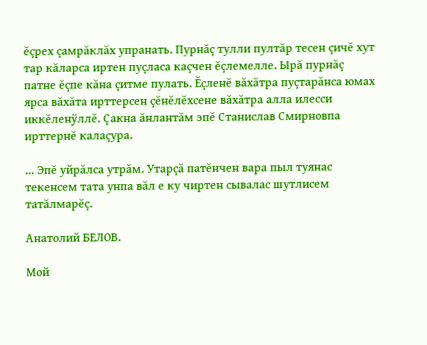ĕçрех çамрăклăх упранать. Пурнăç тулли пултăр тесен çичĕ хут тар кăларса иртен пуçласа каçчен ĕçлемелле. Ырă пурнăç патне ĕçпе кăна çитме пулать. Ĕçленĕ вăхăтра пуçтарăнса юмах ярса вăхăта ирттерсен çĕнĕлĕхсене вăхăтра алла илесси иккĕленÿллĕ. Çакна ăнлантăм эпĕ Станислав Смирновпа ирттернĕ калаçура.

... Эпĕ уйрăлса утрăм. Утарçă патĕнчен вара пыл туянас текенсем тата унпа вăл е ку чиртен сывалас шутлисем татăлмарĕç.

Анатолий БЕЛОВ.

Мой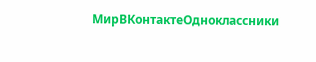МирВКонтактеОдноклассники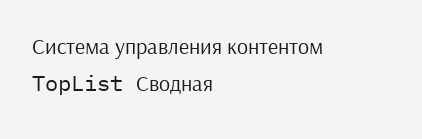Система управления контентом
TopList Сводная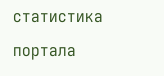статистика портала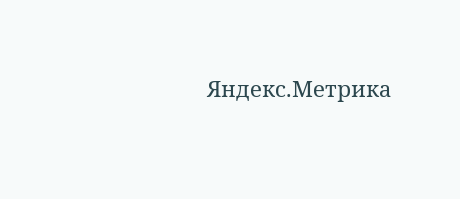Яндекс.Метрика